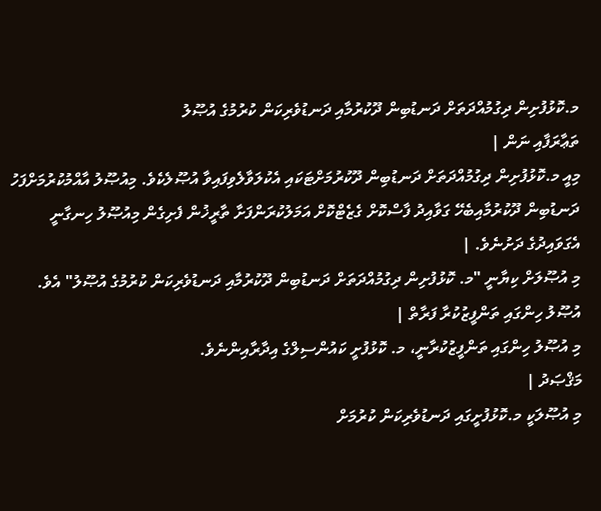މ.ކޮޅުފުށިން ދިގުމުއްދަތަށް ދަނޑުބިން ދޫކުރުމާއި ދަނޑުވެރިކަން ކުރުމުގެ އުޞޫލު
ތަޢާރަފާއި ނަން |
މިއީ މ.ކޮޅުފުށިން ދިގުމުއްދަތަށް ދަނޑުބިން ދޫކުރުމަށްޓަކައި އެކުލަވާލެވިފައިވާ އުޞޫލެކެވެ. މިއުޞޫލު އާއްމުކުރުމަށްފަހު ދަނޑުބިން ދޫކުރުމާއިބެހޭ ގަވާއިދު ފާސްކޮށް ގެޒެޓްކޮށް އަމަލުކުރަންފަށާ ތާރީޚުން ފެށިގެން މިއުޞޫލު ހިނގާނީ އެގަވައިދުގެ ދަށުނެވެ. |
މި އުޞޫލަށް ކިޔާނީ "މ. ކޮޅުފުށިން ދިގުމުއްދަތަށް ދަނޑުބިން ދޫކުރުމާއި ދަނޑުވެރިކަން ކުރުމުގެ އުޞޫލު" އެވެ.
އުޞޫލު ހިންގައި ތަންފީޒުކުރާ ފަރާތް |
މި އުޞޫލު ހިންގައި ތަންފީޒުކުރާނީ، މ. ކޮޅުފުށީ ކައުންސިލްގެ އިދާރާއިންނެވެ.
މަޤްޞަދު |
މި އުޞޫލަކީ މ.ކޮޅުފުށީގައި ދަނޑުވެރިކަން ކުރުމަށް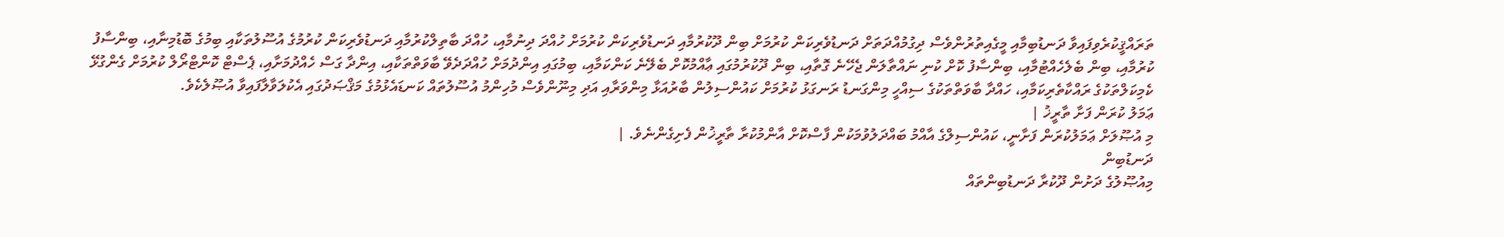ތަރައްޤީކުރެވިފައިވާ ދަނޑުބިމާއި މީގެއިތުރުންވެސް ދިގުމުއްދަތަށް ދަނޑުވެރިކަން ކުރުމަށް ބިން ދޫކުރުމާއި ދަނޑުވެރިކަން ކުރުމަށް ހުއްދަ ދިނުމާއި، ހުއްދަ ބާތިލްކުރުމާއި ދަނޑުވެރިކަން ކުރުމުގެ އުސޫލުތަކާއި ބިމުގެ ބޮޑުމިނާއި، ބިންސާފު ކުރުމާއި، ބިން ބެލެހެއްޓުމާއި، ބިންސާފު ކޮށް ކުނި ނައްތާލަން ޖެހޭނެ ގޮތާއި، ބިން ދޫކުރުމުގައި ޢާއްމުކޮށް ބެލޭނެ ކަންކަމާއި، ބިމުގައި އިންދުމަށް ހުއްދަދެވޭ ބާވަތްތަކާއި، އިންދާ ގަސް ހެއްދުމަށާއި، ޕެސްޓް ކޮންޓްރޯލް ކުރުމަށް ގެންގުޅޭ ކެމިކަލްތަކުގެ ރައްކާތެރިކަމާއި، ހައްދާ ބާވަތްތަކުގެ ސިއްހީ މިންގަނޑު ރަނގަޅު ކުރުމަށް ކައުންސިލުން ބާރުއަޅާ މިންވަރާއި އަދި މިނޫންވެސް މުހިންމު އުސޫލުތައް ކަނޑައެޅުމުގެ މަޤްޞަދުގައި އެކުލަވާލާފައިވާ އުޞޫލެކެވެ.
ޢަމަލު ކުރަން ފަށާ ތާރީޚު |
މި އުޞޫލަށް ޢަމަލުކުރަން ފަށާނީ، ކައުންސިލްގެ އާއްމު ބައްދަލުވުމަކުން ފާސްކޮށް އާންމުކުރާ ތާރީޚުން ފެށިގެންނެވެ. |
ދަނޑުބިން
މިއުޞޫލުގެ ދަށުން ދޫކުރާ ދަނޑުބިންތައް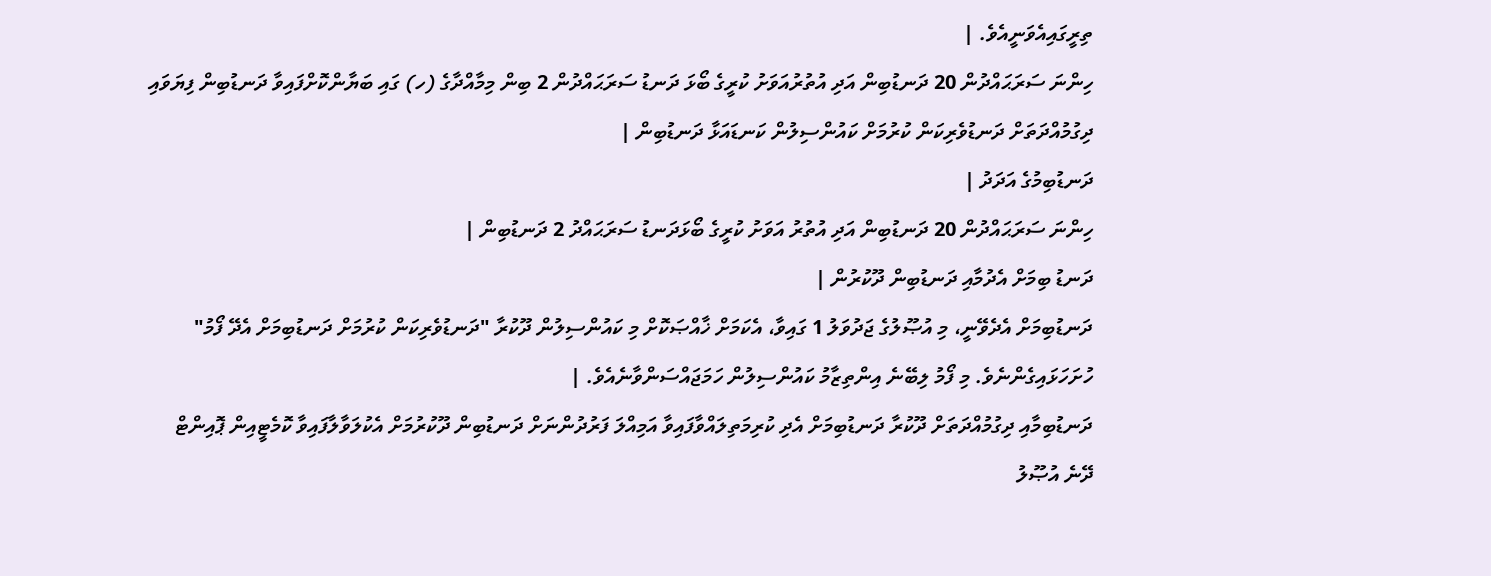ތިރީގައިއެވަނީއެވެ. |
ހިންނަ ސަރަޙައްދުން 20 ދަނޑުބިން އަދި އުތުރުއަވަށު ކުރީގެ ބޯޅަ ދަނޑު ސަރަޙައްދުން 2 ބިން މިމާއްދާގެ (ހ) ގައި ބަޔާންކޮށްފައިވާ ދަނޑުބިން ފިޔަވައި ދިގުމުއްދަތަށް ދަނޑުވެރިކަން ކުރުމަށް ކައުންސިލުން ކަނޑައަޅާ ދަނޑުބިން |
ދަނޑުބިމުގެ އަދަދު |
ހިންނަ ސަރަޙައްދުން 20 ދަނޑުބިން އަދި އުތުރު އަވަށު ކުރީގެ ބޯޅަދަނޑު ސަރަޙައްދު 2 ދަނޑުބިން |
ދަނޑު ބިމަށް އެދުމާއި ދަނޑުބިން ދޫކުރުން |
ދަނޑުބިމަށް އެދެވޭނީ، މި އުޞޫލުގެ ޖަދުވަލު 1 ގައިވާ، އެކަމަށް ޚާއްޞަކޮށް މި ކައުންސިލުން ދޫކުރާ "ދަނޑުވެރިކަން ކުރުމަށް ދަނޑުބިމަށް އެދޭ ފޯމު" ހުށަހަޅައިގެންނެވެ. މި ފޯމު ލިބޭނެ އިންތިޒާމު ކައުންސިލުން ހަމަޖައްސަންވާނެއެވެ. |
ދަނޑުބިމާއި ދިގުމުއްދަތަށް ދޫކުރާ ދަނޑުބިމަށް އެދި ކުރިމަތިލައްވާފައިވާ އަމިއްލަ ފަރުދުންނަށް ދަނޑުބިން ދޫކުރުމަށް އެކުލަވާލާފައިވާ ކޮމެޓީއިން ޕޮއިންޓް ދޭނެ އުޞޫލު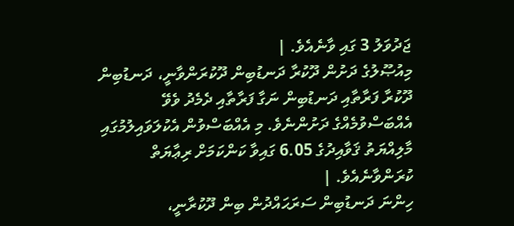ޖަދުވަލު 3 ގައި ވާނެއެވެ. |
މިއުޞޫލުގެ ދަށުން ދޫކުރާ ދަނޑުބިން ދޫކުރަންވާނީ، ދަނޑުބިން ދޫކުރާ ފަރާތާއި ދަނޑުބިން ނަގާ ފަރާތާއި ދެމެދު ވެވޭ އެއްބަސްވުމެއްގެ ދަށުންނެވެ. މި އެއްބަސްވުން އެކުލަވައިލުމުގައި މާލިއްޔަތު ޤަވާއިދުގެ 6.05 ގައިވާ ކަންކަމަށް ރިޢާޔަތް ކުރަންވާނެއެވެ. |
ހިންނަ ދަނޑުބިން ސަރަޙައްދުން ބިން ދޫކުރާނީ،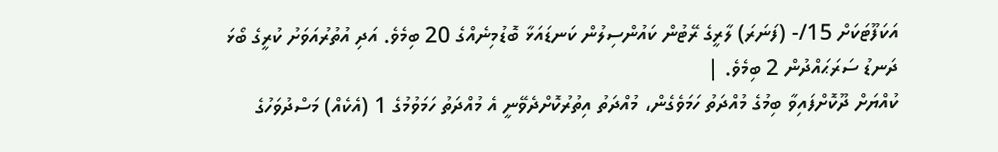އަކަފޫޓަކަށް 15/- (ފަނަރަ) ލާރީގެ ރޭޓުން ކައުންސިލުން ކަނޑައަޅާ ބޮޑުމިނެއްގެ 20 ބިމެވެ. އަދި އުތުރުއަވަށު ކުރީގެ ބޯޅަ ދަނޑު ސަރަޙައްދުން 2 ބިމެވެ. |
ކުއްޔަށް ދޫކޮށްފައިވާ ބިމުގެ މުއްދަތު ހަމަވެގެން، މުއްދަތު އިތުރުކޮށްދެވޭނީ އެ މުއްދަތު ހަމަވުމުގެ 1 (އެކެއް) މަސްދުވަހުގެ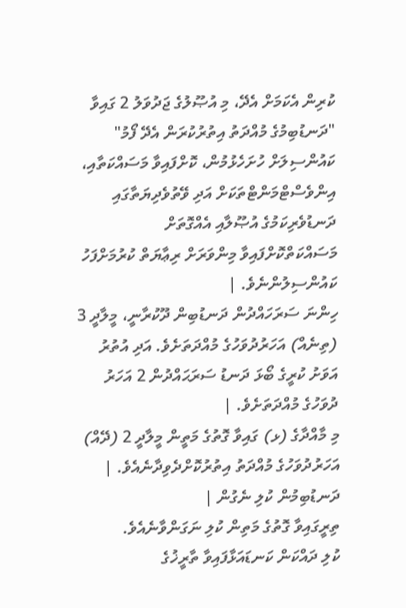ކުރިން އެކަމަށް އެދޭ، މި އުޞޫލުގެ ޖަދުވަލު 2 ގައިވާ "ދަނޑުބިމުގެ މުއްދަތު އިތުރުކުރަން އެދޭ ފޯމު" ކައުންސިލަށް ހުށަހެޅުމުން، ކޮށްފައިވާ މަސައްކަތާއި، އިންވެސްޓްމަންޓްތަކަށް އަދި ވޭތުވެދިޔަތާގައި ދަނޑުވެރިކަމުގެ އުޞޫލާއި އެއްގޮތަށް މަސައްކަތްކޮށްފައިވާ މިންވަރަށް ރިޢާޔަތް ކުރުމަށްފަހު ކައުންސިލުންނެވެ. |
ހިންނަ ސަރަހައްދުން ދަނޑުބިން ދޫކުރާނީ، މީލާދީ 3 (ތިނެއް) އަހަރުދުވަހުގެ މުއްދަތަށެވެ. އަދި އުތުރު އަވަށު ކުރީގެ ބޯޅަ ދަނޑު ސަރަޙައްދުން 2 އަހަރު ދުވަހުގެ މުއްދަތަށެވެ. |
މި މާއްދާގެ (ޅ) ގައިވާ ގޮތުގެ މަތީން މީލާދީ 2 (ދޭއް) އަހަރުދުވަހުގެ މުއްދަތު އިތުރުކޮށްދެވިދާނެއެވެ. |
ދަނޑުބިމުން ކުލި ނެގުން |
ތިރީގައިވާ ގޮތުގެ މަތިން ކުލި ނަގަންވާނެއެވެ.
ކުލި ދައްކަން ކަނޑައަޅާފައިވާ ތާރީޚުގެ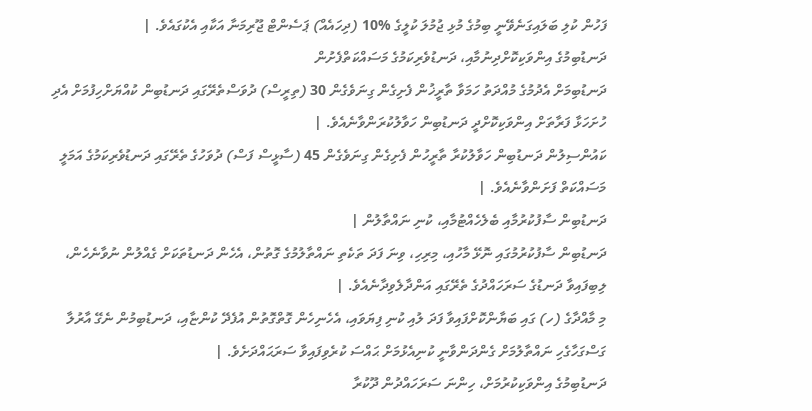ފަހުން ކުލި ބަލައިގަނެވޭނީ ބިމުގެ މުޅި ޖުމުލަ ކުލީގެ %10 (ދިހައެއް) ޕަސެންޓް ޖޫރިމަނާ އަކާއި އެކުގައެވެ. |
ދަނޑުބިމުގެ އިންވަކިކޮށްދިނުމާއި، ދަނޑުވެރިކަމުގެ މަސައްކަތްފެށުން
ދަނޑުބިމަށް އެދުމުގެ މުއްދަތު ހަމަވާ ތާރީޚުން ފެށިގެން ގިނަވެގެން 30 (ތިރީސް) ދުވަސްތެރޭގައި ދަނޑުބިން ކުއްޔަށްހިފުމަށް އެދި ހުށަހަޅާ ފަރާތަށް އިންވަކިކޮށްދީ ދަނޑުބިން ހަވާލުކުރަންވާނެއެވެ. |
ކައުންސިލުން ދަނޑުބިން ހަވާލުކުރާ ތާރީހުން ފެށިގެން ގިނަވެގެން 45 (ސާޅީސް ފަސް) ދުވަހުގެ ތެރޭގައި ދަނޑުވެރިކަމުގެ އަމަލީ މަސައްކަތް ފަށަންވާނެއެވެ. |
ދަނޑުބިން ސާފުކުރުމާއި ބެލެހެއްޓުމާއި، ކުނި ނައްތާލުން |
ދަނޑުބިން ސާފުކުރުމުގައި ނޮޅޭ މާހުއި، މިރިހި، ވިނަ ފަދަ ތަކެތި ނައްތާލުމުގެ ގޮތުން، އެހެން ދަނޑުތަކަށް ގެއްލުން ނުވާނެހެން، ލިބިފައިވާ ދަނޑުގެ ސަރަހައްދުގެ ތެރޭގައި އަންދާލެވިދާނެއެވެ. |
މި މާއްދާގެ (ހ) ގައި ބަޔާންކޮށްފައިވާ ފަދަ ލުއި ކުނި ފިޔަވައި، އެހެނިހެން ގޮތްގޮތުން އުފެދޭ ކުންޏާއި، ދަނޑުބިމުން ނެގޭ އާރުލާ ގަސްގަހާގެހި ނައްތާލުމަށް ގެންދަންވާނީ ކުނިއެޅުމަށް ޙައްސަ ކުރެވިފައިވާ ސަރަޙައްދަށެވެ. |
ދަނޑުބިމުގެ އިންވަކިކުރުމަށް، ހިންނަ ސަރަހައްދުން ދޫކުރާ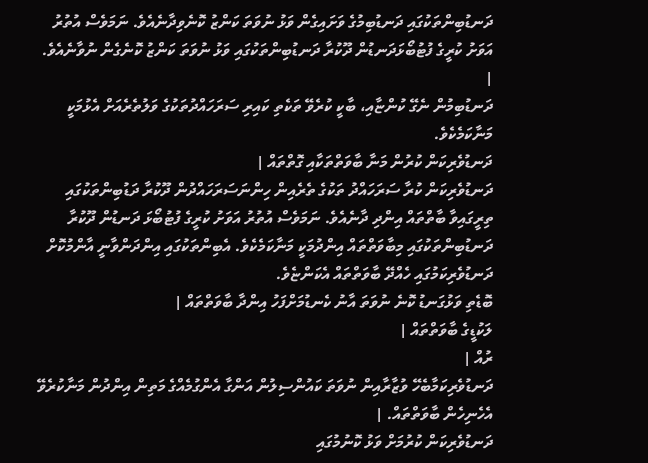ދަނޑުބިންތަކުގައި ދަނޑުބިމުގެ ވަށައިގެން ވަޅު ނުވަތަ ކަންޒު ކޮނެވިދާނެއެވެ. ނަމަވެސް އުތުރު އަވަށު ކުރީގެ ފުޓުބޯޅަދަނޑުން ދޫކުރާ ދަނޑުބިންތަކުގައި ވަޅު ނުވަތަ ކަންޒު ކޮނެގެން ނުވާނެއެވެ. |
ދަނޑުބިމުން ނެގޭ ކުންޏާއި، ބާކީ ކުރެވޭ ތަކެތި ކައިރި ސަރަހައްދުތަކުގެ ވަލުތެރެއަށް އެޅުމަކީ މަނާކަމެކެވެ.
ދަނޑުވެރިކަން ކުރުން މަނާ ބާވަތްތަކާއި ގޮތްތައް |
ދަނޑުވެރިކަން ކުރާ ސަރަހައްދު ތަކުގެ ތެރެއިން ހިންނަސަރަހައްދުން ދޫކުރާ ދަޑުބިންތަކުގައި ތިރީގައިވާ ބާތްތައް އިންދި ދާނެއެވެ. ނަމަވެސް އުތުރު އަވަށު ކުރީގެ ފުޓުބޯޅަ ދަނޑުން ދޫކުރާ ދަނޑުބިންތަކުގައި މިބާވަތްތައް އިންދުމަކީ މަނާކަމެކެވެ. އެބިންތަކުގައި އިންދަންވާނީ އާންމުކޮށް ދަނޑުވެރިކަމުގައި ހެއްދޭ ބާވަތްތައް އެކަންޏެވެ.
ބޮޑެތި ވަޅުގަނޑު ކޮނެ ނުވަތަ އާނު ކެނޑުމަށްފަހު އިންދާ ބާވަތްތައް |
ލަކުޑީގެ ބާވަތްތައް |
ރުއް |
ދަނޑުވެރިކަމާބެހޭ ވުޒާރާއިން ނުވަތަ ކައުންސިލުން އަންގާ އެންގުމެއްގެ މަތިން އިންދުން މަނާކުރެވޭ އެހެނިހެން ބާވަތްތައް. |
ދަނޑުވެރިކަން ކުރުމަށް ވަޅު ކޮނުމުގައި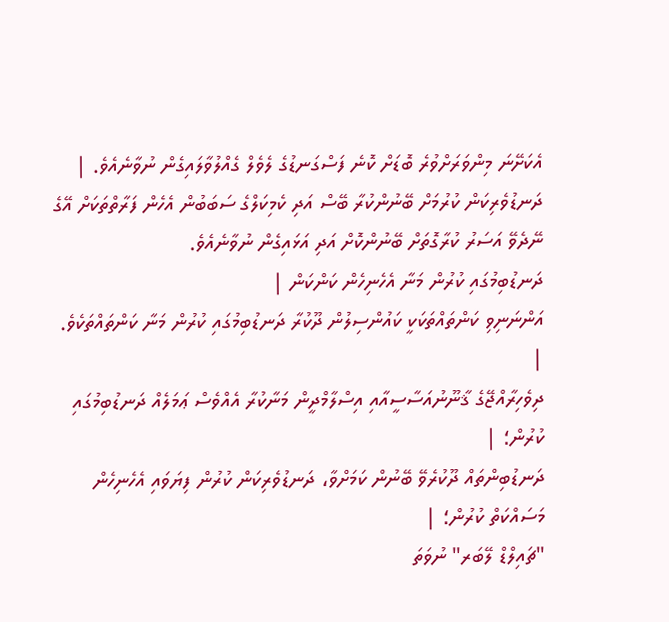އެކަށޭނަ މިންވަރަށްވުރެ ބޮޑަށް ކޮނެ ފަސްގަނޑުގެ ލެވެލް ގެއްލުވާލައިގެން ނުވާނެއެވެ. |
ދަނޑުވެރިކަން ކުރުމަށް ބޭނުންކުރާ ބޭސް އަދި ކެމިކަލްގެ ސަބަބުން އެހެން ފަރާތްތަކަށް އޭގެ ނޭދެވޭ އަސަރު ކުރާގޮތަށް ބޭނުންކޮށް އަދި އަޅައިގެން ނުވާނެއެވެ.
ދަނޑުބިމުގައި ކުރުން މަނާ އެހެނިހެން ކަންކަން |
އަންނަނިވި ކަންތައްތަކަކީ ކައުންސިލުން ދޫކުރާ ދަނޑުބިމުގައި ކުރުން މަނާ ކަންތައްތަކެވެ. |
ދިވެހިރާއްޖޭގެ ޤާނޫނުއަސާސީއާއި އިސްލާމްދީން މަނާކުރާ އެއްވެސް ޢަމަލެއް ދަނޑުބިމުގައި ކުރުން؛ |
ދަނޑުބިންތައް ދޫކުރެވޭ ބޭނުން ކަމަށްވާ، ދަނޑުވެރިކަން ކުރުން ފިޔަވައި އެހެނިހެން މަސައްކަތް ކުރުން؛ |
"ޗައިލްޑް ލޭބަރ" ނުވަތަ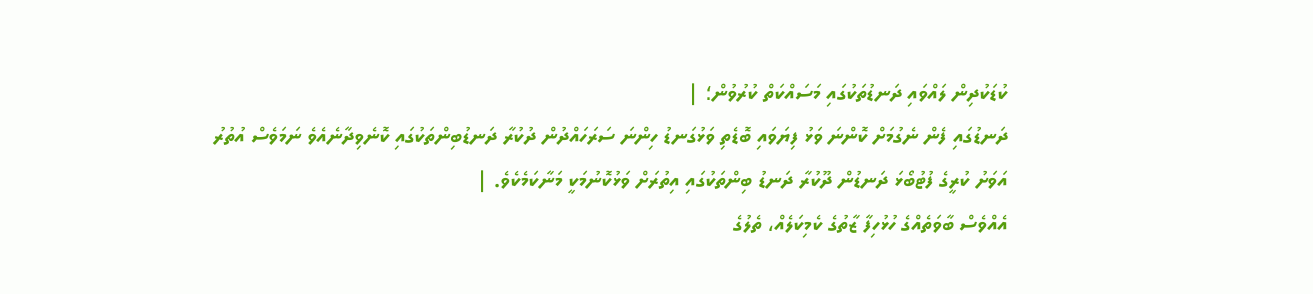ކުޑަކުދިން ލައްވައި ދަނޑުތަކުގައި މަސައްކަތް ކުރުވުން؛ |
ދަނޑުގައި ފެން ނެގުމަށް ކޮންނަ ވަޅު ފިޔަވައި ބޮޑެތި ވަޅުގަނޑު ހިންނަ ސަރަހައްދުން ދުކުރާ ދަނޑުބިންތަކުގައި ކޮނެވިދާނެއެވެ ނަމަވެސް އުތުރު އަވަށު ކުރީގެ ފުޓުބޯޅަ ދަނޑުން ދޫކުރާ ދަނޑު ބިންތަކުގައި އިތުރަށް ވަޅުކޮނުމަކީ މަނާކަމެކެވެ. |
އެއްވެސް ބާވަތެއްގެ ހުޅުހިފާ ޒާތުގެ ކެމިކަލެއް، ތެލުގެ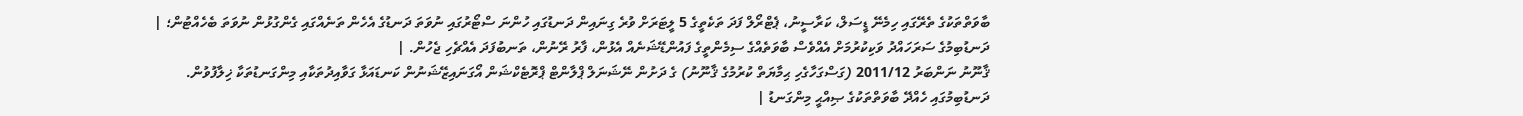ބާވަތްތަކުގެ ތެރޭގައި ހިމެނޭ ޑީސަލް، ކަރާސީނު، ޕެޓްރޯލް ފަދަ ތަކެތީގެ 5 ލީޓަރަށް ވުރެ ގިނައިން ދަނޑުގައި ހުންނަ ސްޓޯރުގައި ނުވަތަ ދަނޑުގެ އެހެން ތަނެއްގައި ގެންގުޅުން ނުވަތަ ބެހެއްޓުން؛ |
ދަނޑުބިމުގެ ސަރަހައްދު ވަކިކުރުމަށް އެއްވެސް ބާވަތެއްގެ ސިމެންތީގެ ފައުންޑޭޝަނެއް އެޅުން، ފާރު ރޭނުން، ތަނބުފަދަ އެއްޗެހި ޖެހުން. |
ޤާނޫނު ނަންބަރު 2011/12 (ގަސްގަހާގެހި ޙިމާޔަތް ކުރުމުގެ ޤާނޫނު) ގެ ދަށުން ނޭޝަނަލް ޕްލާންޓް ޕްރޮޓެކްޝަން އޯގަނައިޒޭޝަނުން ކަނޑައަޅާ ގަވާއިދުތަކާއި މިންގަނޑުތަކާ ޚިލާފުވުން.
ދަނޑުބިމުގައި ހެއްދޭ ބާވަތްތަކުގެ ޞިއްޙީ މިންގަނޑު |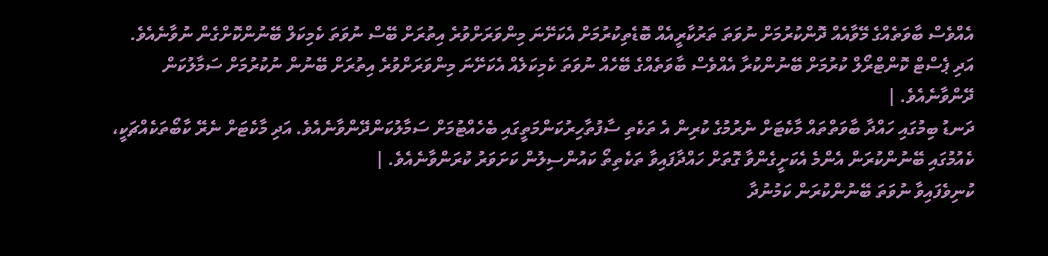އެއްވެސް ބާވަތެއްގެ މޭވާއެއް ދޮންކުރުމަށް ނުވަތަ ތަރުކާރީއެއް ބޮޑެތިކުރުމަށް އެކަށޭނަ މިންވަރަށްވުރެ އިތުރަށް ބޭސް ނުވަތަ ކެމިކަލް ބޭނުންކޮށްގެން ނުވާނެއެވެ. އަދި ޕެސްޓް ކޮންޓްރޯލް ކުރުމަށް ބޭނުންކުރާ އެއްވެސް ބާވަތެއްގެ ބޭހެއް ނުވަތަ ކެމިކަލެއް އެކަށޭނަ މިންވަރަށްވުރެ އިތުރަށް ބޭނުން ނުކުރުމަށް ސަމާލުކަން ދޭންވާނެއެވެ. |
ދަނޑު ބިމުގައި ހައްދާ ބާވަތްތައް މާކެޓަށް ނެރުމުގެ ކުރިން އެ ތަކެތި ސާފުތާހިރުކަންމަތީގައި ބެހެއްޓުމަށް ސަމާލުކަންދޭންވާނެއެވެ. އަދި މާކެޓަށް ނެރޭ ކާބޯތަކެއްޗަކީ، ކެއުމުގައި ބޭނުންކުރަން އެންމެ އެކަށީގެންވާ ގޮތަށް ހައްދާފައިވާ ތަކެތިތޯ ކައުންސިލުން ކަށަވަރު ކުރަންވާނެއެވެ. |
ކުނިވެފައިވާ ނުވަތަ ބޭނުންކުރަން ކަމުނުދާ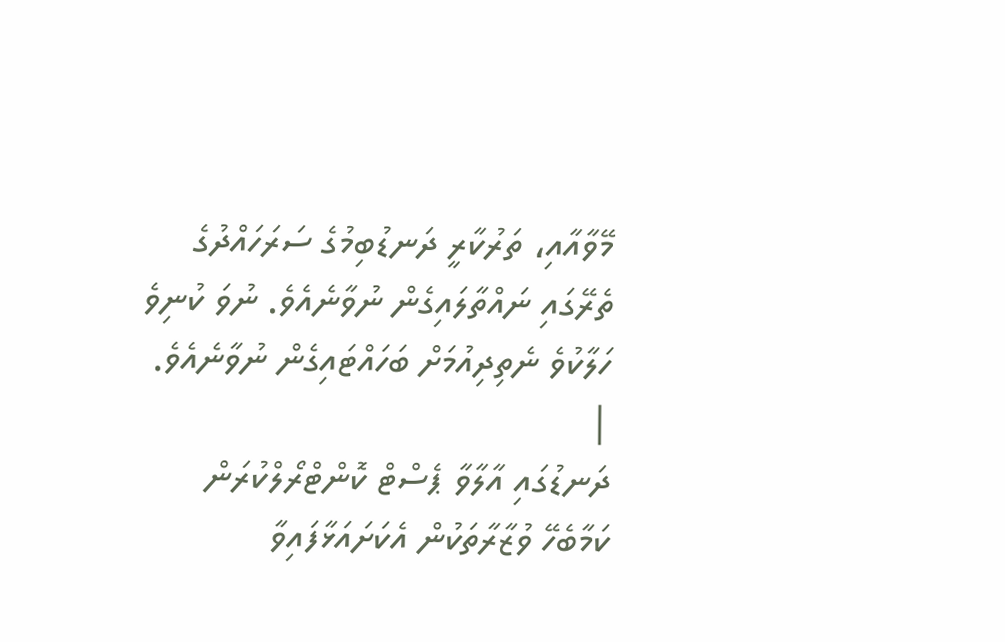މޭވާއާއި، ތަރުކާރީ ދަނޑުބިމުގެ ސަރަހައްދުގެ ތެރޭގައި ނައްތާލައިގެން ނުވާނެއެވެ. ނުވަ ކުނިވެ ހަލާކުވެ ނެތިދިއުމަށް ބަހައްޓައިގެން ނުވާނެއެވެ. |
ދަނޑުގައި އާލާވާ ޕެސްޓް ކޮންޓްރޯލްކުރަން ކަމާބެހޭ ވުޒާރާތަކުން އެކަށައަޅާފައިވާ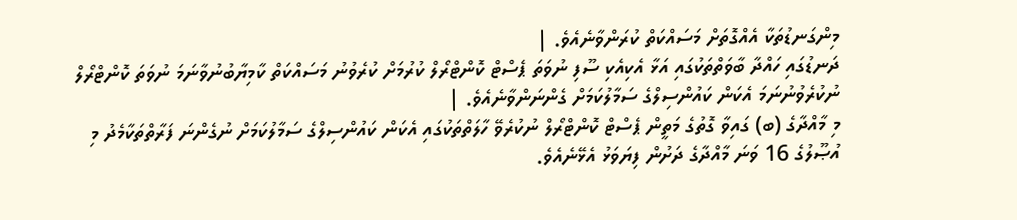މިންގަނޑުތަކާ އެއްގޮތަށް މަސައްކަތް ކުރަންވާނެއެވެ. |
ދަނޑުގައި ހައްދާ ބާވަތްތަކުގައި އަޅާ އެކިއެކި ސޫފި ނުވަތަ ޕެސްޓް ކޮންޓްރޯލް ކުރުމަށް ކުރެވުނު މަސައްކަތް ކާމިޔާބުނުވާނަމަ ނުވަތަ ކޮންޓްރޯލް ނުކުރެވުނުނަމަ އެކަން ކައުންސިލްގެ ސަމާލުކަމަށް ގެންނަންވާނެއެވެ. |
މި މާއްދާގެ (ބ) ގައިވާ ގޮތުގެ މަތީން ޕެސްޓް ކޮންޓްރޯލް ނުކުރެވޭ ހާލަތްތަކުގައި އެކަން ކައުންސިލްގެ ސަމާލުކަމަށް ނުގެންނަ ފަރާތްތަކާމެދު މި އުޞޫލުގެ 16 ވަނަ މާއްދާގެ ދަށުން ފިޔަވަޅު އެޅޭނެއެވެ.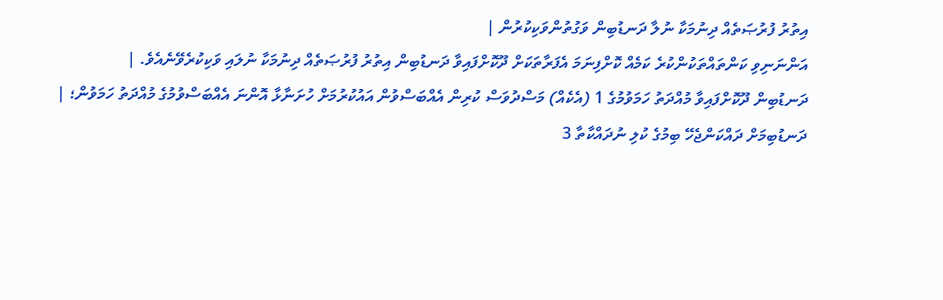އިތުރު ފުރުޞަތެއް ދިނުމަކާ ނުލާ ދަނޑުބިން ވަގުތުންވަކިކުރުން |
އަންނަނިވި ކަންތައްތަކުންކުރެ ކަމެއް ކޮށްފިނަމަ އެފަރާތަކަށް ދޫކޮށްފައިވާ ދަނޑުބިން އިތުރު ފުރުޞަތެއް ދިނުމަކާ ނުލައި ވަކިކުރެވޭނެއެވެ. |
ދަނޑުބިން ދޫކޮށްފައިވާ މުއްދަތު ހަމަވުމުގެ 1 (އެކެއް) މަސްދުވަސް ކުރިން އެއްބަސްވުން އައުކުރުމަށް ހުށަނާޅާ އޮންނަ އެއްބަސްވުމުގެ މުއްދަތު ހަމަވުން؛ |
ދަނޑުބިމަށް ދައްކަންޖެހޭ ބިމުގެ ކުލި ނުދައްކާތާ 3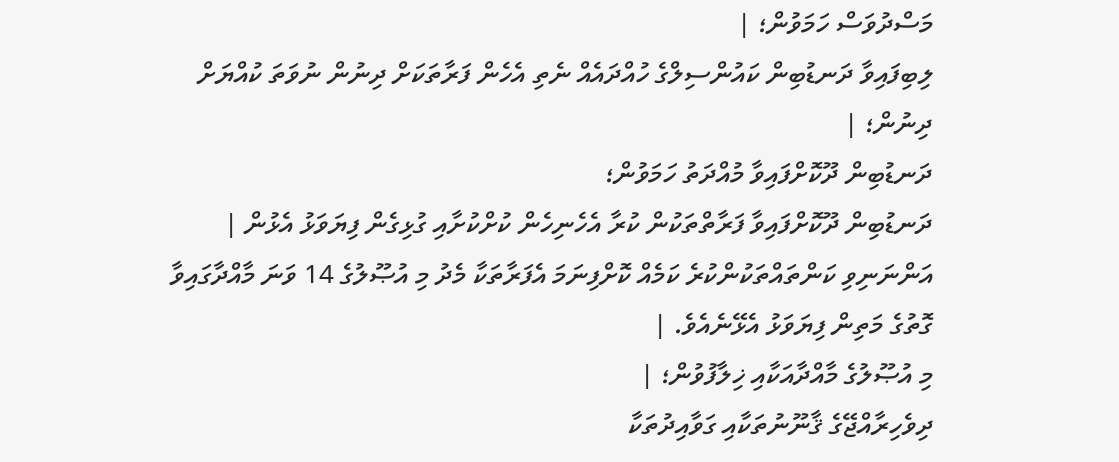މަސްދުވަސް ހަމަވުން؛ |
ލިބިފައިވާ ދަނޑުބިން ކައުންސިލްގެ ހުއްދައެއް ނެތި އެހެން ފަރާތަކަށް ދިނުން ނުވަތަ ކުއްޔަށް ދިނުން؛ |
ދަނޑުބިން ދޫކޮށްފައިވާ މުއްދަތު ހަމަވުން؛
ދަނޑުބިން ދޫކޮށްފައިވާ ފަރާތްތަކުން ކުރާ އެހެނިހެން ކުށްކުށާއި ގުޅިގެން ފިޔަވަޅު އެޅުން |
އަންނަނިވި ކަންތައްތަކުންކުރެ ކަމެއް ކޮށްފިނަމަ އެފަރާތަކާ މެދު މި އުޞޫލުގެ 14 ވަނަ މާއްދާގައިވާ ގޮތުގެ މަތިން ފިޔަވަޅު އެޅޭނެއެވެ. |
މި އުޞޫލުގެ މާއްދާއަކާއި ޚިލާފުވުން؛ |
ދިވެހިރާއްޖޭގެ ޤާނޫނުތަކާއި ގަވާއިދުތަކާ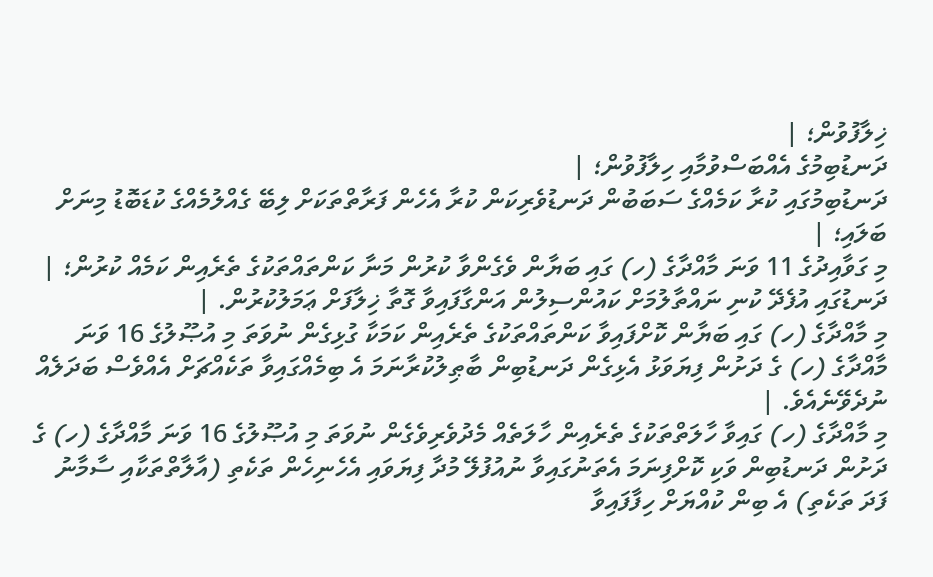ޚިލާފުވުން؛ |
ދަނޑުބިމުގެ އެއްބަސްވުމާއި ހިލާފުވުން؛ |
ދަނޑުބިމުގައި ކުރާ ކަމެއްގެ ސަބަބުން ދަނޑުވެރިކަން ކުރާ އެހެން ފަރާތްތަކަށް ލިބޭ ގެއްލުމެއްގެ ކުޑަބޮޑު މިނަށް ބަލައި؛ |
މި ގަވާއިދުގެ 11 ވަނަ މާއްދާގެ (ހ) ގައި ބަޔާން ވެގެންވާ ކުރުން މަނާ ކަންތައްތަކުގެ ތެރެއިން ކަމެއް ކުރުން؛ |
ދަނޑުގައި އުފެދޭ ކުނި ނައްތާލުމަށް ކައުންސިލުން އަންގާފައިވާ ގޮތާ ޚިލާފަށް ޢަމަލުކުރުން. |
މި މާއްދާގެ (ހ) ގައި ބަޔާން ކޮށްފައިވާ ކަންތައްތަކުގެ ތެރެއިން ކަމަކާ ގުޅިގެން ނުވަތަ މި އުޞޫލުގެ 16 ވަނަ މާއްދާގެ (ހ) ގެ ދަށުން ފިޔަވަޅު އެޅިގެން ދަނޑުބިން ބާޠިލުކުރާނަމަ އެ ބިމެއްގައިވާ ތަކެއްޗަށް އެއްވެސް ބަދަލެއް ނުދެވޭނެއެވެ. |
މި މާއްދާގެ (ހ) ގައިވާ ހާލަތްތަކުގެ ތެރެއިން ހާލަތެއް މެދުވެރިވެގެން ނުވަތަ މި އުޞޫލުގެ 16 ވަނަ މާއްދާގެ (ހ) ގެ ދަށުން ދަނޑުބިން ވަކި ކޮށްފިނަމަ އެތަނުގައިވާ ނުއުފުލޭ މުދާ ފިޔަވައި އެހެނިހެން ތަކެތި (އާލާތްތަކާއި ސާމާނު ފަދަ ތަކެތި) އެ ބިން ކުއްޔަށް ހިފާފައިވާ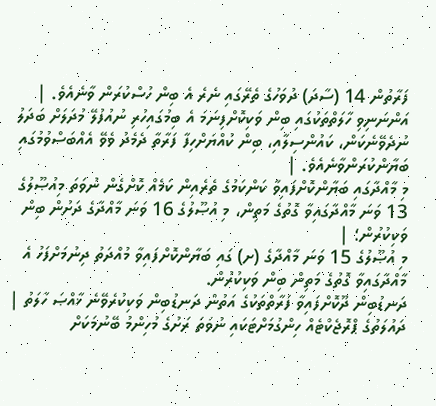ފަރާތުން 14 (ސާދަ) ދުވަހުގެ ތެރޭގައި ނެރެ އެ ބިން ހުސްކުރަން ވާނެއެވެ. |
އަންނަނިވި ހާލަތްތަކުގައި ބިން ވަކިކޮށްފިނަމަ އެ ބިމުގައިހުރި ނުއުފުލޭ މުދަލަށް ބަދަލު ނުދެވޭނެކަން، ކައުންސިލާއި، ބިން ކުއްޔަށްހިފާ ފަރާތާ ދެމެދު ވެވޭ އެއްބަސްވުމުގައި ބަޔާންކުރަންވާނެއެވެ. |
މި މާއްދާގައި ބަޔާންކޮށްފައިވާ ކަންކަމުގެ ތެރެއިން ކަމެއް ކޮށްގެން ނުވަތަ މިއުޞޫލުގެ 13 ވަނަ މާއްދާގައިވާ ގޮތުގެ މަތިން، މި އުޞޫލުގެ 16 ވަނަ މާއްދާގެ ދަށުން ބިން ވަކިކުރުން؛ |
މި އުޞޫލުގެ 15 ވަނަ މާއްދާގެ (ށ) ގައި ބަޔާންކޮށްފައިވާ މުއްދަތު ދިނުމަށްފަހު އެ މާއްދާގައިވާ ގޮތުގެ މަތިން ބިން ވަކިކުރުން.
ދަނޑުބިން ދޫކޮށްފައިވާ ފަރާތްތަކުގެ އަތުން ދަނޑުބިން ވަކިކުރެވޭނެ ޚާއްޞަ ހާލަތު |
ދައުލަތުގެ ޕްރޮޖެކްޓެއް ހިންގުމަށްޓަކައި ނުވަތަ ރަށުގެ މުހިންމު ބޭނުމަކަށް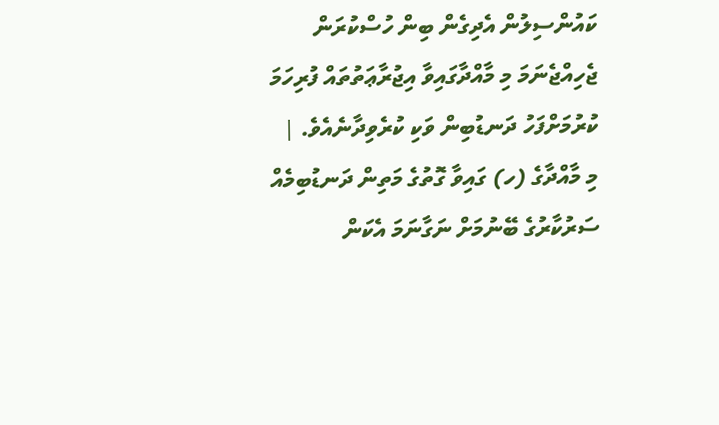ކައުންސިލުން އެދިގެން ބިން ހުސްކުރަން ޖެހިއްޖެނަމަ މި މާއްދާގައިވާ އިޖުރާޢަތުތައް ފުރިހަމަ ކުރުމަށްފަހު ދަނޑުބިން ވަކި ކުރެވިދާނެއެވެ. |
މި މާއްދާގެ (ހ) ގައިވާ ގޮތުގެ މަތިން ދަނޑުބިމެއް ސަރުކާރުގެ ބޭނުމަށް ނަގާނަމަ އެކަން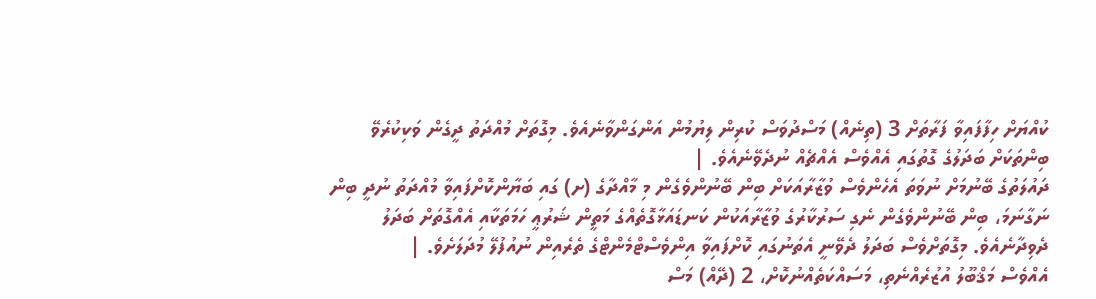ކުއްޔަށް ހިފާފައިވާ ފަރާތަށް 3 (ތިނެއް) މަސްދުވަސް ކުރިން ލިޔުމުން އަންގަންވާނެއެވެ. މިގޮތަށް މުއްދަތު ދީގެން ވަކިކުރެވޭ ބިންތަކަށް ބަދަލުގެ ގޮތުގައި އެއްވެސް އެއްޗެއް ނުދެވޭނެއެވެ. |
ދައުލަތުގެ ބޭނުމަށް ނުވަތަ އެހެންވެސް ވުޒާރާއަކަށް ބިން ބޭނުންވެގެން މި މާއްދާގެ (ށ) ގައި ބަޔާންކޮށްފައިވާ މުއްދަތު ނުދީ ބިން ނަގާނަމަ، ބިން ބޭނުންވެގެން ނެގި ސަރުކާރުގެ ވުޒާރާއަކުން ކަނޑައަޅާގޮތެއްގެ މަތީން ޝަރުޢީ ހަމަތަކާއި އެއްގޮތަށް ބަދަލު ދެވިދާނެއެވެ. މިގޮތަށްވެސް ބަދަލު ދެވޭނީ އެތަނުގައި ކޮށްފައިވާ އިންވެސްޓްމެންޓްގެ ތެރެއިން ނުއުފުލޭ މުދަލަށެވެ. |
އެއްވެސް މަޤްބޫލު އުޒުރެއްނެތި، މަސައްކަތެއްނުކޮށް، 2 (ދޭއް) މަސް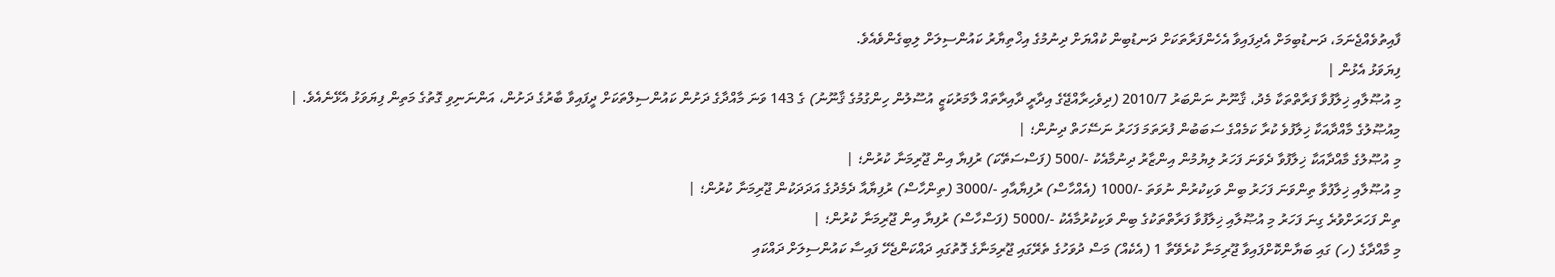ފާއިތުވެއްޖެނަމަ، ދަނޑުބިމަށް އެދިފައިވާ އެހެންފަރާތަކަށް ދަނޑުބިން ކުއްޔަށް ދިނުމުގެ އިޚްތިޔާރު ކައުންސިލަށް ލިބިގެންވެއެވެ.
ފިޔަވަޅު އެޅުން |
މި އުޞޫލާއި ޚިލާފުވާ ފަރާތްތަކާ މެދު، ޤާނޫނު ނަންބަރު 2010/7 (ދިވެހިރާއްޖޭގެ އިދާރީ ދާއިރާތައް ލާމަރުކަޒީ އުސޫލުން ހިންގުމުގެ ޤާނޫނު) ގެ 143 ވަނަ މާއްދާގެ ދަށުން ކައުންސިލްތަކަށް ދީފައިވާ ބާރުގެ ދަށުން، އަންނަނިވި ގޮތުގެ މަތިން ފިޔަވަޅު އެޅޭނެއެވެ. |
މިއުޞޫލުގެ މާއްދާއަކާ ޚިލާފުވެ ކުރާ ކަމެއްގެ ސަބަބުން ފުރަތަމަ ފަހަރު ނަސޭހަތް ދިނުން؛ |
މި އުޞޫލުގެ މާއްދާއަކާ ޚިލާފުވާ ދެވަނަ ފަހަރު ލިޔުމުން އިންޒާރު ދިނުމާއެކު -/500 (ފަސްސަތޭކަ) ރުފިޔާ އިން ޖޫރިމަނާ ކުރުން؛ |
މި އުޞޫލާއި ޚިލާފުވާ ތިންވަނަ ފަހަރު ބިން ވަކިކުރުން ނުވަތަ -/1000 (އެއްހާސް) ރުފިޔާއާއި -/3000 (ތިންހާސް) ރުފިޔާއާ ދެމެދުގެ އަދަދަކުން ޖޫރިމަނާ ކުރުން؛ |
ތިން ފަހަރަށްވުރެ ގިނަ ފަހަރު މި އުޞޫލާއި ޚިލާފުވާ ފަރާތްތަކުގެ ބިން ވަކިކުރުމާއެކު -/5000 (ފަސްހާސް) ރުފިޔާ އިން ޖޫރިމަނާ ކުރުން؛ |
މި މާއްދާގެ (ހ) ގައި ބަޔާންކޮށްފައިވާ ޖޫރިމަނާ ކުރެވޭތާ 1 (އެކެއް) މަސް ދުވަހުގެ ތެރޭގައި ޖޫރިމަނާގެ ގޮތުގައި ދައްކަންޖެހޭ ފައިސާ ކައުންސިލަށް ދައްކައި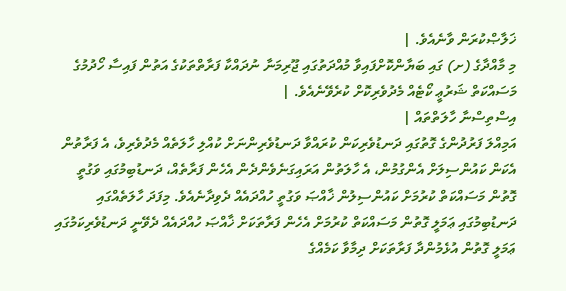ޚަލާޞްކުރަން ވާނެއެވެ. |
މި މާއްދާގެ (ށ) ގައި ބަޔާންކޮށްފައިވާ މުއްދަތުގައި ޖޫރިމަނާ ނުދައްކާ ފަރާތްތަކުގެ އަތުން ފައިސާ ހޯދުމުގެ މަސައްކަތް ޝަރުޢީ ކޯޓެއް މެދުވެރިކޮށް ކުރެވޭނެއެވެ. |
އިސްތިސްނާ ހާލަތްތައް |
އަމިއްލަ ފަރުދުންގެ ގޮތުގައި ދަނޑުވެރިކަން ކުރައްވާ ދަނޑުވެރިންނަށް ކުއްލި ހާލަތެއް މެދުވެރިވެ، އެ ފަރާތުން އެކަން ކައުންސިލަށް އެންގުމުން، އެ ހާލަތުން އަރައިގަނެވެންދެން އެހެން ފަރާތެއް، ދަނޑުބިމުގައި ވަގުތީ ގޮތުން މަސައްކަތް ކުރުމަށް ކައުންސިލުން ޚާއްޞަ ވަގުތީ ހުއްދައެއް ދެވިދާނެއެވެ. މިފަދަ ހާލަތެއްގައި ދަނޑުބިމުގައި ޢަމަލީ ގޮތުން މަސައްކަތް ކުރުމަށް އެހެން ފަރާތަކަށް ޚާއްޞަ ހުއްދައެއް ދެވޭނީ ދަނޑުވެރިކަމުގައި ޢަމަލީ ގޮތުން އުޅެމުންދާ ފަރާތަކަށް ދިމާވާ ކަމެއްގެ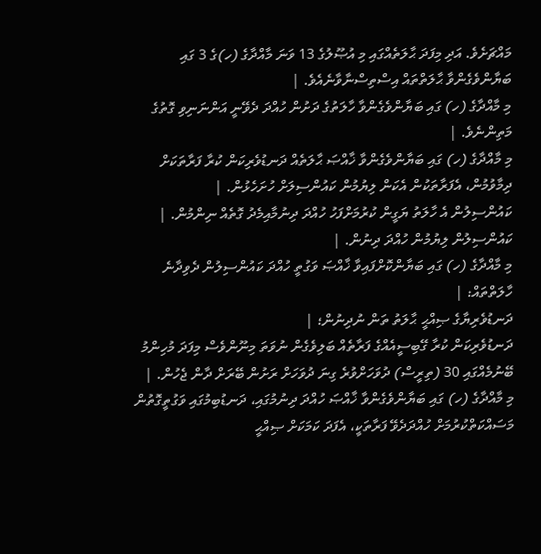މައްޗަށެވެ. އަދި މިފަދަ ޙާލަތެއްގައި މި އުޞޫލުގެ 13 ވަނަ މާއްދާގެ (ހ)ގެ 3 ގައި ބަޔާންވެގެންވާ ޙާލަތްތައް އިސްތިސްނާވާނެއެވެ. |
މި މާއްދާގެ (ހ) ގައި ބަޔާންވެގެންވާ ހާލަތުގެ ދަށުން ހުއްދަ ދެވޭނީ އަންނަނިވި ގޮތުގެ މަތިންނެވެ. |
މި މާއްދާގެ (ހ) ގައި ބަޔާންވެގެންވާ ޚާއްޞަ ޙާލަތެއް ދަނޑުވެރިކަން ކުރާ ފަރާތަކަށް ދިމާވުމުން، އެފަރާތަކުން އެކަން ލިޔުމުން ކައުންސިލަށް ހުށަހެޅުން. |
ކައުންސިލުން އެ ހާލަތު ޔަގީން ކުރުމަށްފަހު ހުއްދަ ދިނުމާއިމެދު ގޮތެއް ނިންމުން. |
ކައުންސިލުން ލިޔުމުން ހުއްދަ ދިނުން. |
މި މާއްދާގެ (ހ) ގައި ބަޔާންކޮށްފައިވާ ޚާއްޞަ ވަގުތީ ހުއްދަ ކައުންސިލުން ދެވިދާނެ ހާލަތްތައް: |
ދަނޑުވެރިޔާގެ ޞިއްޙީ ޙާލަތު ތަން ނުދިނުން؛ |
ދަނޑުވެރިކަން ކުރާ ގޭބިސީއެއްގެ ފަރާތެއް ބަލިވެގެން ނުވަތަ މިނޫންވެސް މިފަދަ މުހިންމު ބޭނުމެއްގައި 30 (ތިރީސް) ދުވަހަށްވުރެ ގިނަ ދުވަހަށް ރަށުން ބޭރަށް ދާން ޖެހުން. |
މި މާއްދާގެ (ހ) ގައި ބަޔާންވެގެންވާ ޚާއްޞަ ހުއްދަ ދިނުމުގައި، ދަނޑުބިމުގައި ވަގުތީގޮތުން މަސައްކަތްކުރުމަށް ހުއްދަދެވޭ ފަރާތަކީ، އެފަދަ ކަމަކަށް ޞިއްޙީ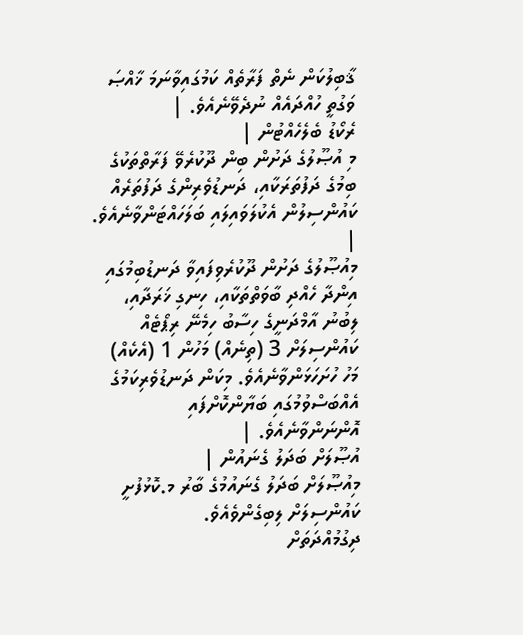ޤާބިލުކަން ނެތް ފަރާތެއް ކަމުގައިވާނަމަ ޚާއްޞަ ވަގުތީ ހުއްދައެއް ނުދެވޭނެއެވެ. |
ރެކޯޑު ބެލެހެއްޓުން |
މި އުޞޫލުގެ ދަށުން ބިން ދޫކުރެވޭ ފަރާތްތަކުގެ ބިމުގެ ދަފުތަރަކާއި، ދަނޑުވެރިންގެ ދަފުތަރެއް ކައުންސިލުން އެކުލަވައިލައި ބަލަހައްޓަންވާނެއެވެ. |
މިއުޞޫލުގެ ދަށުން ދޫކުރެވިފައިވާ ދަނޑުބިމުގައި އިންދާ ހެއްދި ބާވަތްތަކާއި، ހިނގި ޚަރަދާއި، ލިބުނު އާމްދަނީގެ ހިސާބު ހިމެނޭ ރިޕޯޓެއް ކައުންސިލަށް 3 (ތިނެއް) މަހުން 1 (އެކެއް) މަހު ހުށަހަޅަންވާނެއެވެ. މިކަން ދަނޑުވެރިކަމުގެ އެއްބަސްވުމުގައި ބަޔާންކޮށްފައި އޮންނަންވާނެއެވެ. |
އުޞޫލަށް ބަދަލު ގެނައުން |
މިއުޞޫލަށް ބަދަލު ގެނައުމުގެ ބާރު މ.ކޮޅުފުށީ ކައުންސިލަށް ލިބިގެންވެއެވެ.
ދިގުމުއްދަތަށް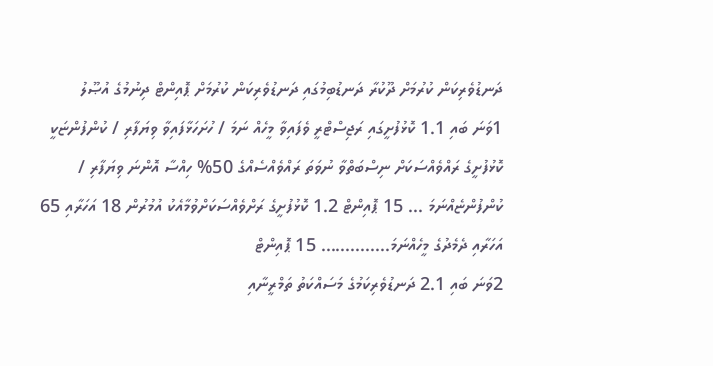ދަނޑުވެރިކަން ކުރުމަށް ދޫކުރާ ދަނޑުބިމުގައި ދަނޑުވެރިކަން ކުރުމަށް ޕޮއިންޓް ދިނުމުގެ އުޞޫލު
1ވަނަ ބައި 1.1 ކޮޅުފުށީގައި ރަޖިސްޓްރީ ވެފައިވާ މީހެއް ނަމަ / ހުށަހަޅާފައިވާ ވިޔަފާރި / ކުންފުންޏަކީ ކޮޅުފުށީގެ ރައްވެއްސަކަށް ނިސްބަތްވާ ނުވަތަ ރައްވެއްސެއްގެ 50% ހިއްސާ އޮންނަ ވިޔަފާރި / ކުންފުންޏެއްނަމަ ... 15 ޕޮއިންޓް 1.2 ކޮޅުފުށީގެ ރަށްވެއްސަކަށްވުމާއެކު އުމުރުން 18 އަހަރާއި 65 އަހަރާއި ދެމެދުގެ މީހެއްނަމަ.............. 15 ޕޮއިންޓް
2ވަނަ ބައި 2.1 ދަނޑުވެރިކަމުގެ މަސައްކަތު ތަމްރީނާއި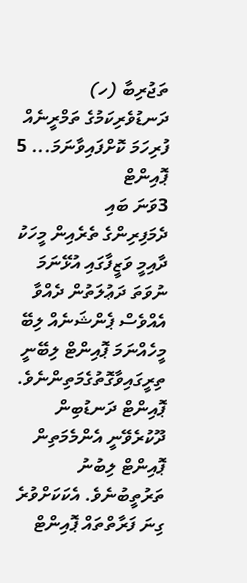ތަޖުރިބާ (ހ) ދަނޑުވެރިކަމުގެ ތަމްރީނެއް ފުރިހަމަ ކޮށްފައިވާނަމަ... 5 ޕޮއިންޓް
3ވަނަ ބައި
ދެމަފިރިންގެ ތެރެއިން މީހަކު ދާއިމީ ވަޒީފާގައި އުޅޭނަމަ ނުވަތަ ދަޢުލަތުން ދެއްވާ އެއްވެސް ޕެންޝަނެއް ލިބޭ މީހެއްނަމަ ޕޮއިންޓް ލިބޭނީ ތިރީގައިވާގޮތުގެމަތިންނެވެ.
ޕޮއިންޓް ދަނޑުބިން ދޫކުރެވޭނީ އެންމެމަތިން ޕޮއިންޓް ލިބުނު ތަރުތީބުނެވެ. އެކަކަށްވުރެ ގިނަ ފަރާތްތައް ޕޮއިންޓް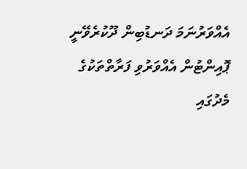އެއްވަރުނަމަ ދަނޑުބިން ދޫކުރެވޭނީ ޕޮއިންޓުން އެއްވަރުވި ފަރާތްތަކުގެ މެދުގައި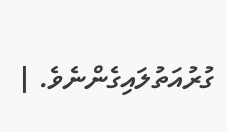ގުރުއަތުލައިގެންނެވެ. |